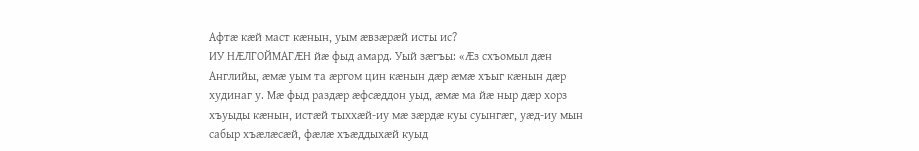Афтӕ кӕй маст кӕнын, уым ӕвзӕрӕй исты ис?
ИУ НӔЛГОЙМАГӔН йӕ фыд амард. Уый зӕгъы: «Ӕз схъомыл дӕн Английы, ӕмӕ уым та ӕргом цин кӕнын дӕр ӕмӕ хъыг кӕнын дӕр худинаг у. Мӕ фыд раздӕр ӕфсӕддон уыд, ӕмӕ ма йӕ ныр дӕр хорз хъуыды кӕнын, истӕй тыххӕй-иу мӕ зӕрдӕ куы суынгӕг, уӕд-иу мын сабыр хъӕлӕсӕй, фӕлӕ хъӕддыхӕй куыд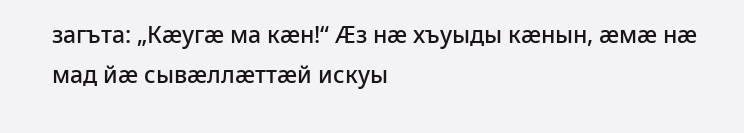загъта: „Кӕугӕ ма кӕн!“ Ӕз нӕ хъуыды кӕнын, ӕмӕ нӕ мад йӕ сывӕллӕттӕй искуы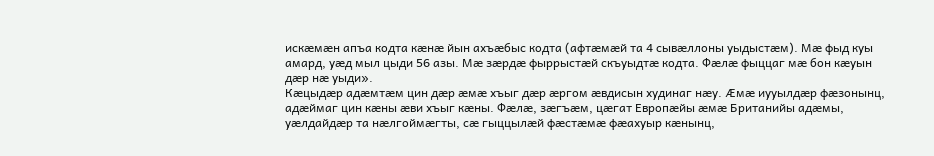искӕмӕн апъа кодта кӕнӕ йын ахъӕбыс кодта (афтӕмӕй та 4 сывӕллоны уыдыстӕм). Мӕ фыд куы амард, уӕд мыл цыди 56 азы. Мӕ зӕрдӕ фыррыстӕй скъуыдтӕ кодта. Фӕлӕ фыццаг мӕ бон кӕуын дӕр нӕ уыди».
Кӕцыдӕр адӕмтӕм цин дӕр ӕмӕ хъыг дӕр ӕргом ӕвдисын худинаг нӕу. Ӕмӕ иууылдӕр фӕзонынц, адӕймаг цин кӕны ӕви хъыг кӕны. Фӕлӕ, зӕгъӕм, цӕгат Европӕйы ӕмӕ Британийы адӕмы, уӕлдайдӕр та нӕлгоймӕгты, сӕ гыццылӕй фӕстӕмӕ фӕахуыр кӕнынц,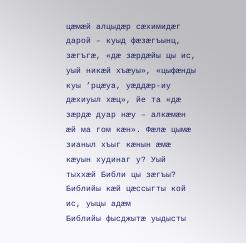цӕмӕй алцыдӕр сӕхимидӕг дарой – куыд фӕзӕгъынц, зӕгъгӕ, «дӕ зӕрдӕйы цы ис, уый никӕй хъӕуы», «цыфӕнды куы ’рцӕуа, уӕддӕр-иу дӕхиуыл хӕц», йе та «дӕ зӕрдӕ дуар нӕу – алкӕмӕн ӕй ма гом кӕн». Фӕлӕ цымӕ зианыл хъыг кӕнын ӕмӕ кӕуын худинаг у? Уый тыххӕй Библи цы зӕгъы?
Библийы кӕй цӕссыгты кой ис, уыцы адӕм
Библийы фысджытӕ уыдысты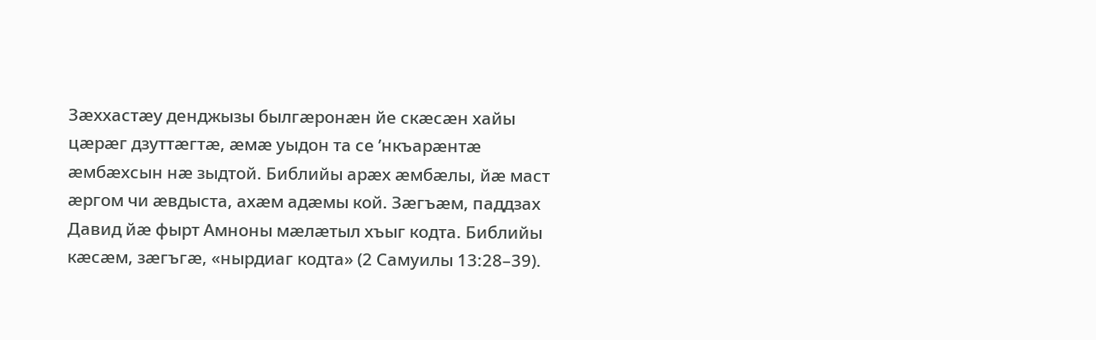Зӕххастӕу денджызы былгӕронӕн йе скӕсӕн хайы цӕрӕг дзуттӕгтӕ, ӕмӕ уыдон та се ’нкъарӕнтӕ ӕмбӕхсын нӕ зыдтой. Библийы арӕх ӕмбӕлы, йӕ маст ӕргом чи ӕвдыста, ахӕм адӕмы кой. Зӕгъӕм, паддзах Давид йӕ фырт Амноны мӕлӕтыл хъыг кодта. Библийы кӕсӕм, зӕгъгӕ, «нырдиаг кодта» (2 Самуилы 13:28–39).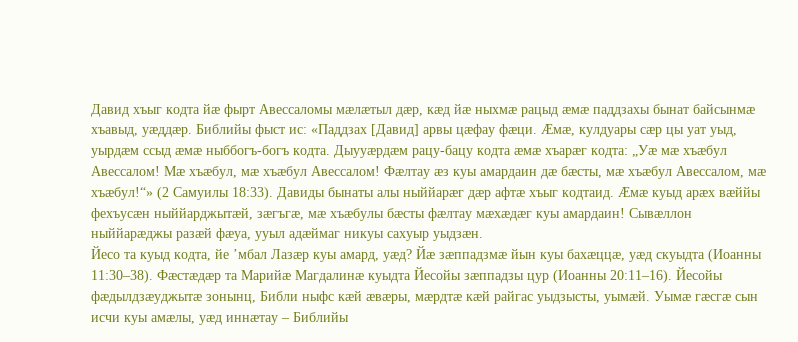Давид хъыг кодта йӕ фырт Авессаломы мӕлӕтыл дӕр, кӕд йӕ ныхмӕ рацыд ӕмӕ паддзахы бынат байсынмӕ хъавыд, уӕддӕр. Библийы фыст ис: «Паддзах [Давид] арвы цӕфау фӕци. Ӕмӕ, кулдуары сӕр цы уат уыд, уырдӕм ссыд ӕмӕ ныббогъ-богъ кодта. Дыууӕрдӕм рацу-бацу кодта ӕмӕ хъарӕг кодта: „Уӕ мӕ хъӕбул Авессалом! Мӕ хъӕбул, мӕ хъӕбул Авессалом! Фӕлтау ӕз куы амардаин дӕ бӕсты, мӕ хъӕбул Авессалом, мӕ хъӕбул!“» (2 Самуилы 18:33). Давиды бынаты алы ныййарӕг дӕр афтӕ хъыг кодтаид. Ӕмӕ куыд арӕх вӕййы фехъусӕн ныййарджытӕй, зӕгъгӕ, мӕ хъӕбулы бӕсты фӕлтау мӕхӕдӕг куы амардаин! Сывӕллон ныййарӕджы разӕй фӕуа, ууыл адӕймаг никуы сахуыр уыдзӕн.
Йесо та куыд кодта, йе ’мбал Лазӕр куы амард, уӕд? Йӕ зӕппадзмӕ йын куы бахӕццӕ, уӕд скуыдта (Иоанны 11:30–38). Фӕстӕдӕр та Марийӕ Магдалинӕ куыдта Йесойы зӕппадзы цур (Иоанны 20:11–16). Йесойы фӕдылдзӕуджытӕ зонынц, Библи ныфс кӕй ӕвӕры, мӕрдтӕ кӕй райгас уыдзысты, уымӕй. Уымӕ гӕсгӕ сын исчи куы амӕлы, уӕд иннӕтау – Библийы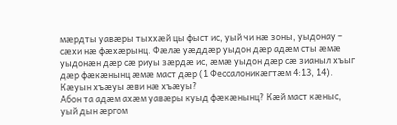мӕрдты уавӕры тыххӕй цы фыст ис, уый чи нӕ зоны, уыдонау – сӕхи нӕ фӕхӕрынц. Фӕлӕ уӕддӕр уыдон дӕр адӕм сты ӕмӕ уыдонӕн дӕр сӕ риуы зӕрдӕ ис, ӕмӕ уыдон дӕр сӕ зианыл хъыг дӕр фӕкӕнынц ӕмӕ маст дӕр (1 Фессалоникӕгтӕм 4:13, 14).
Кӕуын хъӕуы ӕви нӕ хъӕуы?
Абон та адӕм ахӕм уавӕры куыд фӕкӕнынц? Кӕй маст кӕныс, уый дын ӕргом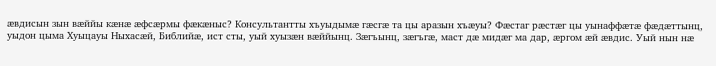ӕвдисын зын вӕййы кӕнӕ ӕфсӕрмы фӕкӕныс? Консультантты хъуыдымӕ гӕсгӕ та цы аразын хъӕуы? Фӕстаг рӕстӕг цы уынаффӕтӕ фӕдӕттынц, уыдон цыма Хуыцауы Ныхасӕй, Библийӕ, ист сты, уый хуызӕн вӕййынц. Зӕгъынц, зӕгъгӕ, маст дӕ мидӕг ма дар, ӕргом ӕй ӕвдис. Уый нын нӕ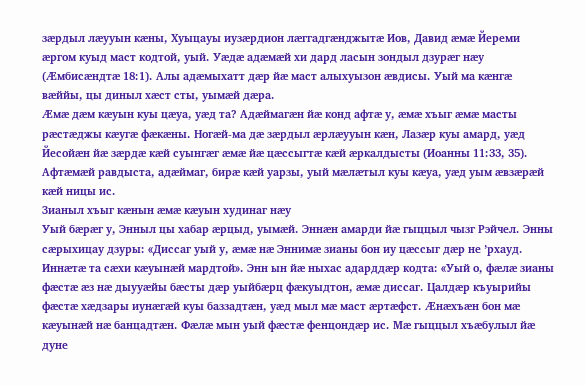зӕрдыл лӕууын кӕны, Хуыцауы иузӕрдион лӕггадгӕнджытӕ Иов, Давид ӕмӕ Йереми ӕргом куыд маст кодтой, уый. Уӕдӕ адӕмӕй хи дард ласын зондыл дзурӕг нӕу (Ӕмбисӕндтӕ 18:1). Алы адӕмыхатт дӕр йӕ маст алыхуызон ӕвдисы. Уый ма кӕнгӕ вӕййы, цы диныл хӕст сты, уымӕй дӕрa.
Ӕмӕ дӕм кӕуын куы цӕуа, уӕд та? Адӕймагӕн йӕ конд афтӕ у, ӕмӕ хъыг ӕмӕ масты рӕстӕджы кӕугӕ фӕкӕны. Ногӕй-ма дӕ зӕрдыл ӕрлӕууын кӕн, Лазӕр куы амард, уӕд Йесойӕн йӕ зӕрдӕ кӕй суынгӕг ӕмӕ йӕ цӕссыгтӕ кӕй ӕркалдысты (Иоанны 11:33, 35). Афтӕмӕй равдыста, адӕймаг, бирӕ кӕй уарзы, уый мӕлӕтыл куы кӕуа, уӕд уым ӕвзӕрӕй кӕй ницы ис.
Зианыл хъыг кӕнын ӕмӕ кӕуын худинаг нӕу
Уый бӕрӕг у, Энныл цы хабар ӕрцыд, уымӕй. Эннӕн амарди йӕ гыццыл чызг Рэйчел. Энны сӕрыхицау дзуры: «Диссаг уый у, ӕмӕ нӕ Эннимӕ зианы бон иу цӕссыг дӕр не ’рхауд. Иннӕтӕ та сӕхи кӕуынӕй мардтой». Энн ын йӕ ныхас адарддӕр кодта: «Уый о, фӕлӕ зианы фӕстӕ ӕз нӕ дыууӕйы бӕсты дӕр уыйбӕрц фӕкуыдтон, ӕмӕ диссаг. Цалдӕр къуырийы фӕстӕ хӕдзары иунӕгӕй куы баззадтӕн, уӕд мыл мӕ маст ӕртӕфст. Ӕнӕхъӕн бон мӕ кӕуынӕй нӕ банцадтӕн. Фӕлӕ мын уый фӕстӕ фенцондӕр ис. Мӕ гыццыл хъӕбулыл йӕ дуне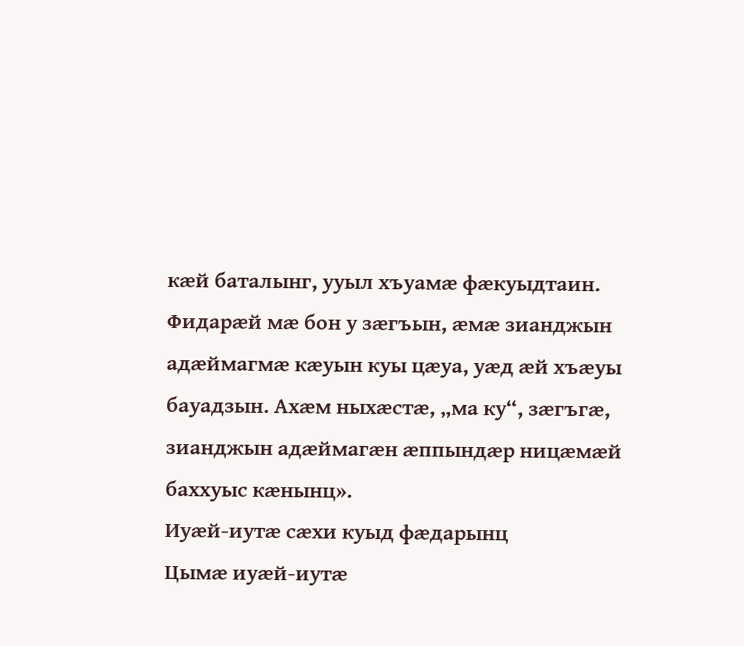кӕй баталынг, ууыл хъуамӕ фӕкуыдтаин. Фидарӕй мӕ бон у зӕгъын, ӕмӕ зианджын адӕймагмӕ кӕуын куы цӕуа, уӕд ӕй хъӕуы бауадзын. Ахӕм ныхӕстӕ, „ма ку“, зӕгъгӕ, зианджын адӕймагӕн ӕппындӕр ницӕмӕй баххуыс кӕнынц».
Иуӕй-иутӕ сӕхи куыд фӕдарынц
Цымӕ иуӕй-иутӕ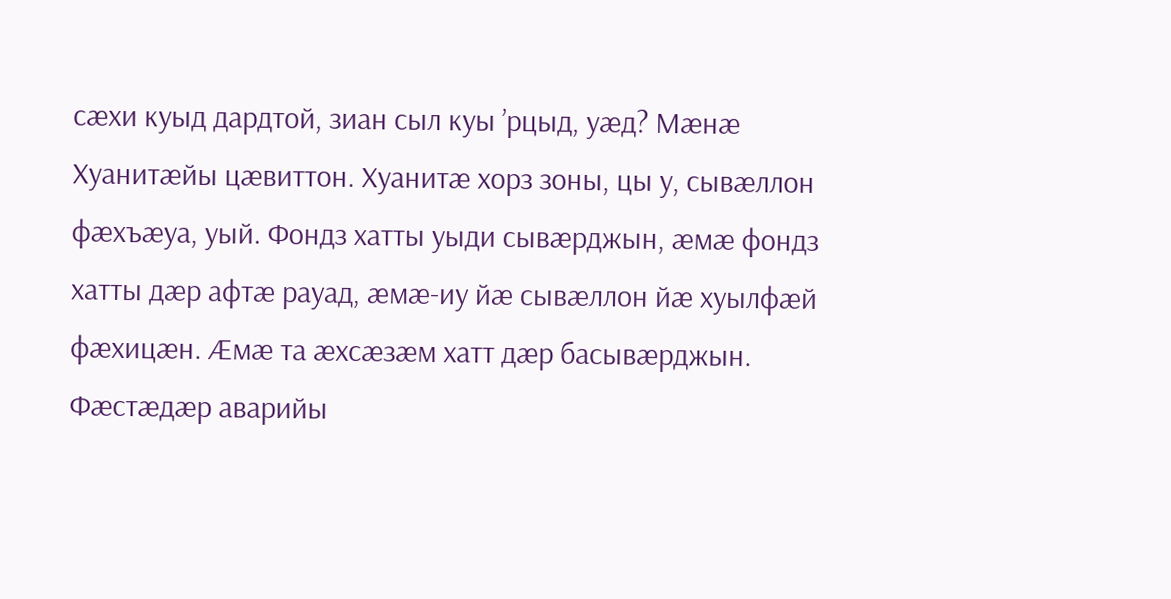сӕхи куыд дардтой, зиан сыл куы ’рцыд, уӕд? Мӕнӕ Хуанитӕйы цӕвиттон. Хуанитӕ хорз зоны, цы у, сывӕллон фӕхъӕуа, уый. Фондз хатты уыди сывӕрджын, ӕмӕ фондз хатты дӕр афтӕ рауад, ӕмӕ-иу йӕ сывӕллон йӕ хуылфӕй фӕхицӕн. Ӕмӕ та ӕхсӕзӕм хатт дӕр басывӕрджын. Фӕстӕдӕр аварийы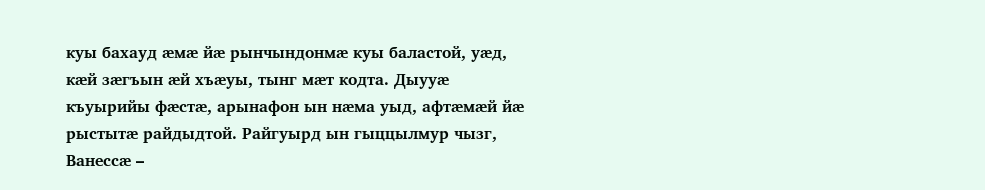куы бахауд ӕмӕ йӕ рынчындонмӕ куы баластой, уӕд, кӕй зӕгъын ӕй хъӕуы, тынг мӕт кодта. Дыууӕ къуырийы фӕстӕ, арынафон ын нӕма уыд, афтӕмӕй йӕ рыстытӕ райдыдтой. Райгуырд ын гыццылмур чызг, Ванессӕ –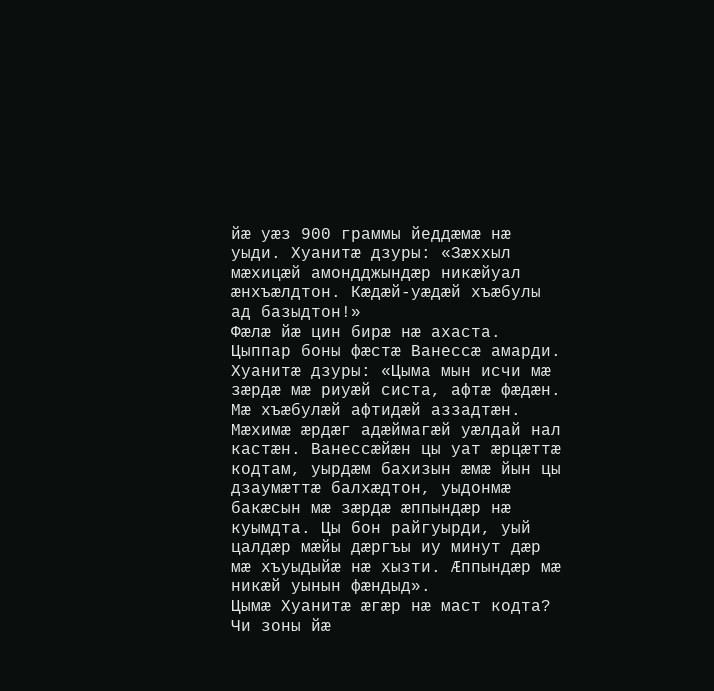йӕ уӕз 900 граммы йеддӕмӕ нӕ уыди. Хуанитӕ дзуры: «Зӕххыл мӕхицӕй амондджындӕр никӕйуал ӕнхъӕлдтон. Кӕдӕй-уӕдӕй хъӕбулы ад базыдтон!»
Фӕлӕ йӕ цин бирӕ нӕ ахаста. Цыппар боны фӕстӕ Ванессӕ амарди. Хуанитӕ дзуры: «Цыма мын исчи мӕ зӕрдӕ мӕ риуӕй систа, афтӕ фӕдӕн. Мӕ хъӕбулӕй афтидӕй аззадтӕн. Мӕхимӕ ӕрдӕг адӕймагӕй уӕлдай нал кастӕн. Ванессӕйӕн цы уат ӕрцӕттӕ кодтам, уырдӕм бахизын ӕмӕ йын цы дзаумӕттӕ балхӕдтон, уыдонмӕ бакӕсын мӕ зӕрдӕ ӕппындӕр нӕ куымдта. Цы бон райгуырди, уый цалдӕр мӕйы дӕргъы иу минут дӕр мӕ хъуыдыйӕ нӕ хызти. Ӕппындӕр мӕ никӕй уынын фӕндыд».
Цымӕ Хуанитӕ ӕгӕр нӕ маст кодта? Чи зоны йӕ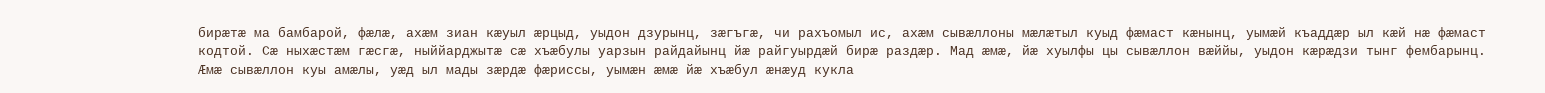бирӕтӕ ма бамбарой, фӕлӕ, ахӕм зиан кӕуыл ӕрцыд, уыдон дзурынц, зӕгъгӕ, чи рахъомыл ис, ахӕм сывӕллоны мӕлӕтыл куыд фӕмаст кӕнынц, уымӕй къаддӕр ыл кӕй нӕ фӕмаст кодтой. Сӕ ныхӕстӕм гӕсгӕ, ныййарджытӕ сӕ хъӕбулы уарзын райдайынц йӕ райгуырдӕй бирӕ раздӕр. Мад ӕмӕ, йӕ хуылфы цы сывӕллон вӕййы, уыдон кӕрӕдзи тынг фембарынц. Ӕмӕ сывӕллон куы амӕлы, уӕд ыл мады зӕрдӕ фӕриссы, уымӕн ӕмӕ йӕ хъӕбул ӕнӕуд кукла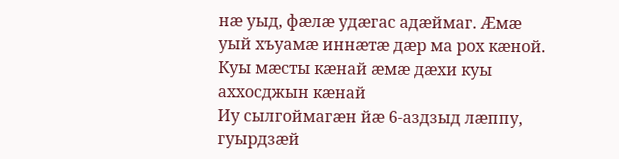нӕ уыд, фӕлӕ удӕгас адӕймаг. Ӕмӕ уый хъуамӕ иннӕтӕ дӕр ма рох кӕной.
Куы мӕсты кӕнай ӕмӕ дӕхи куы аххосджын кӕнай
Иу сылгоймагӕн йӕ 6-аздзыд лӕппу, гуырдзӕй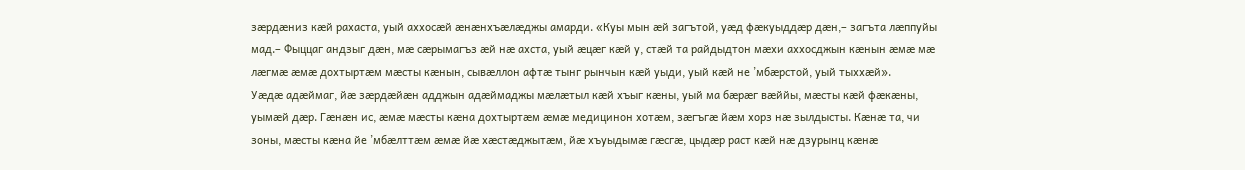зӕрдӕниз кӕй рахаста, уый аххосӕй ӕнӕнхъӕлӕджы амарди. «Куы мын ӕй загътой, уӕд фӕкуыддӕр дӕн,– загъта лӕппуйы мад.– Фыццаг андзыг дӕн, мӕ сӕрымагъз ӕй нӕ ахста, уый ӕцӕг кӕй у, стӕй та райдыдтон мӕхи аххосджын кӕнын ӕмӕ мӕ лӕгмӕ ӕмӕ дохтыртӕм мӕсты кӕнын, сывӕллон афтӕ тынг рынчын кӕй уыди, уый кӕй не ’мбӕрстой, уый тыххӕй».
Уӕдӕ адӕймаг, йӕ зӕрдӕйӕн адджын адӕймаджы мӕлӕтыл кӕй хъыг кӕны, уый ма бӕрӕг вӕййы, мӕсты кӕй фӕкӕны, уымӕй дӕр. Гӕнӕн ис, ӕмӕ мӕсты кӕна дохтыртӕм ӕмӕ медицинон хотӕм, зӕгъгӕ йӕм хорз нӕ зылдысты. Кӕнӕ та, чи зоны, мӕсты кӕна йе ’мбӕлттӕм ӕмӕ йӕ хӕстӕджытӕм, йӕ хъуыдымӕ гӕсгӕ, цыдӕр раст кӕй нӕ дзурынц кӕнӕ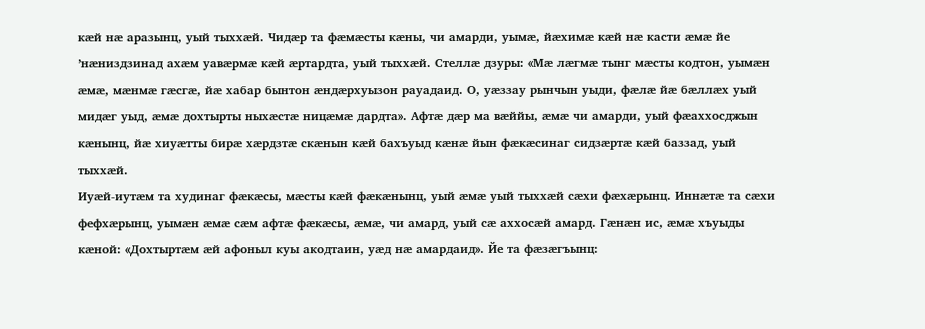кӕй нӕ аразынц, уый тыххӕй. Чидӕр та фӕмӕсты кӕны, чи амарди, уымӕ, йӕхимӕ кӕй нӕ касти ӕмӕ йе ’нӕниздзинад ахӕм уавӕрмӕ кӕй ӕртардта, уый тыххӕй. Стеллӕ дзуры: «Мӕ лӕгмӕ тынг мӕсты кодтон, уымӕн ӕмӕ, мӕнмӕ гӕсгӕ, йӕ хабар бынтон ӕндӕрхуызон рауадаид. О, уӕззау рынчын уыди, фӕлӕ йӕ бӕллӕх уый мидӕг уыд, ӕмӕ дохтырты ныхӕстӕ ницӕмӕ дардта». Афтӕ дӕр ма вӕййы, ӕмӕ чи амарди, уый фӕаххосджын кӕнынц, йӕ хиуӕтты бирӕ хӕрдзтӕ скӕнын кӕй бахъуыд кӕнӕ йын фӕкӕсинаг сидзӕртӕ кӕй баззад, уый тыххӕй.
Иуӕй-иутӕм та худинаг фӕкӕсы, мӕсты кӕй фӕкӕнынц, уый ӕмӕ уый тыххӕй сӕхи фӕхӕрынц. Иннӕтӕ та сӕхи фефхӕрынц, уымӕн ӕмӕ сӕм афтӕ фӕкӕсы, ӕмӕ, чи амард, уый сӕ аххосӕй амард. Гӕнӕн ис, ӕмӕ хъуыды кӕной: «Дохтыртӕм ӕй афоныл куы акодтаин, уӕд нӕ амардаид». Йе та фӕзӕгъынц: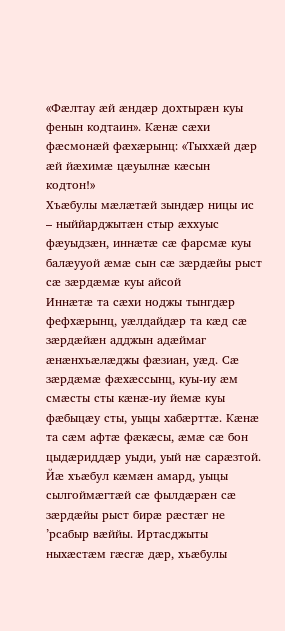«Фӕлтау ӕй ӕндӕр дохтырӕн куы фенын кодтаин». Кӕнӕ сӕхи фӕсмонӕй фӕхӕрынц: «Тыххӕй дӕр ӕй йӕхимӕ цӕуылнӕ кӕсын кодтон!»
Хъӕбулы мӕлӕтӕй зындӕр ницы ис – ныййарджытӕн стыр ӕххуыс фӕуыдзӕн, иннӕтӕ сӕ фарсмӕ куы балӕууой ӕмӕ сын сӕ зӕрдӕйы рыст сӕ зӕрдӕмӕ куы айсой
Иннӕтӕ та сӕхи ноджы тынгдӕр фефхӕрынц, уӕлдайдӕр та кӕд сӕ зӕрдӕйӕн адджын адӕймаг ӕнӕнхъӕлӕджы фӕзиан, уӕд. Сӕ зӕрдӕмӕ фӕхӕссынц, куы-иу ӕм смӕсты сты кӕнӕ-иу йемӕ куы фӕбыцӕу сты, уыцы хабӕрттӕ. Кӕнӕ та сӕм афтӕ фӕкӕсы, ӕмӕ сӕ бон цыдӕриддӕр уыди, уый нӕ сарӕзтой.
Йӕ хъӕбул кӕмӕн амард, уыцы сылгоймӕгтӕй сӕ фылдӕрӕн сӕ зӕрдӕйы рыст бирӕ рӕстӕг не ’рсабыр вӕййы. Иртасджыты ныхӕстӕм гӕсгӕ дӕр, хъӕбулы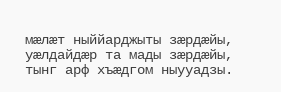мӕлӕт ныййарджыты зӕрдӕйы, уӕлдайдӕр та мады зӕрдӕйы, тынг арф хъӕдгом ныууадзы.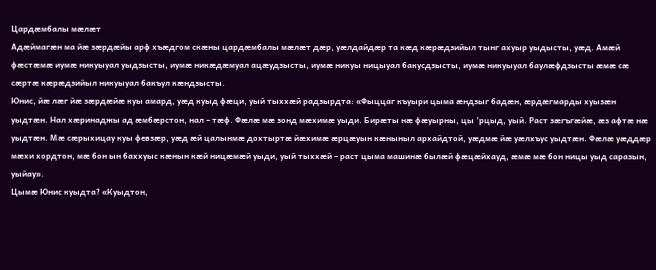Цардӕмбалы мӕлӕт
Адӕймагӕн ма йӕ зӕрдӕйы арф хъӕдгом скӕны цардӕмбалы мӕлӕт дӕр, уӕлдайдӕр та кӕд кӕрӕдзийыл тынг ахуыр уыдысты, уӕд. Амӕй фӕстӕмӕ иумӕ никуыуал уыдзысты, иумӕ никӕдӕмуал ацӕудзысты, иумӕ никуы ницыуал бакусдзысты, иумӕ никуыуал баулӕфдзысты ӕмӕ сӕ сӕртӕ кӕрӕдзийыл никуыуал бакъул кӕндзысты.
Юнис, йӕ лӕг йӕ зӕрдӕйӕ куы амард, уӕд куыд фӕци, уый тыххӕй радзырдта: «Фыццаг къуыри цыма ӕндзыг бадӕн, ӕрдӕгмарды хуызӕн уыдтӕн. Нал хӕринаджы ад ӕмбӕрстон, нал – тӕф. Фӕлӕ мӕ зонд мӕхимӕ уыди. Бирӕты нӕ фӕуырны, цы ’рцыд, уый. Раст зӕгъгӕйӕ, ӕз афтӕ нӕ уыдтӕн. Мӕ сӕрыхицау куы февзӕр, уӕд ӕй цалынмӕ дохтыртӕ йӕхимӕ ӕрцӕуын кӕныныл архайдтой, уӕдмӕ йӕ уӕлхъус уыдтӕн. Фӕлӕ уӕддӕр мӕхи хордтон, мӕ бон ын баххуыс кӕнын кӕй ницӕмӕй уыди, уый тыххӕй – раст цыма машинӕ былӕй фӕцӕйхауд, ӕмӕ мӕ бон ницы уыд саразын, уыйау».
Цымӕ Юнис куыдта? «Куыдтон,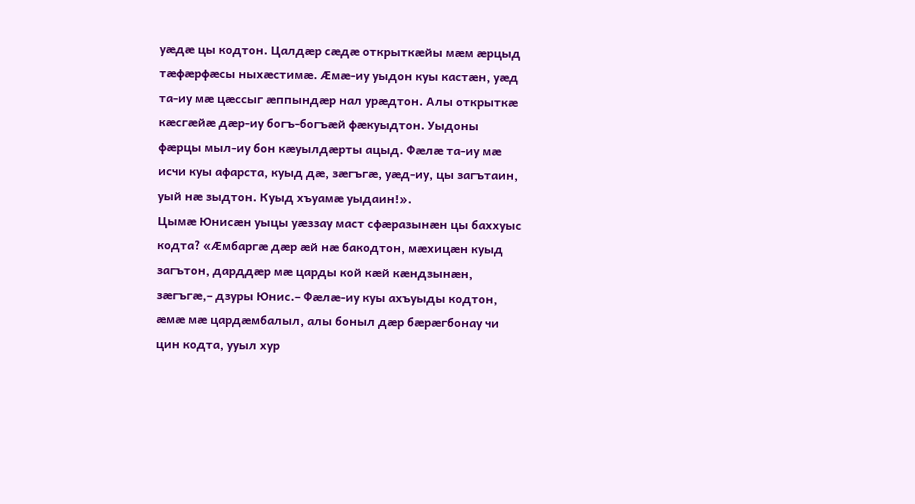уӕдӕ цы кодтон. Цалдӕр сӕдӕ открыткӕйы мӕм ӕрцыд тӕфӕрфӕсы ныхӕстимӕ. Ӕмӕ-иу уыдон куы кастӕн, уӕд та-иу мӕ цӕссыг ӕппындӕр нал урӕдтон. Алы открыткӕ кӕсгӕйӕ дӕр-иу богъ-богъӕй фӕкуыдтон. Уыдоны фӕрцы мыл-иу бон кӕуылдӕрты ацыд. Фӕлӕ та-иу мӕ исчи куы афарста, куыд дӕ, зӕгъгӕ, уӕд-иу, цы загътаин, уый нӕ зыдтон. Куыд хъуамӕ уыдаин!».
Цымӕ Юнисӕн уыцы уӕззау маст сфӕразынӕн цы баххуыс кодта? «Ӕмбаргӕ дӕр ӕй нӕ бакодтон, мӕхицӕн куыд загътон, дарддӕр мӕ царды кой кӕй кӕндзынӕн, зӕгъгӕ,– дзуры Юнис.– Фӕлӕ-иу куы ахъуыды кодтон, ӕмӕ мӕ цардӕмбалыл, алы боныл дӕр бӕрӕгбонау чи цин кодта, ууыл хур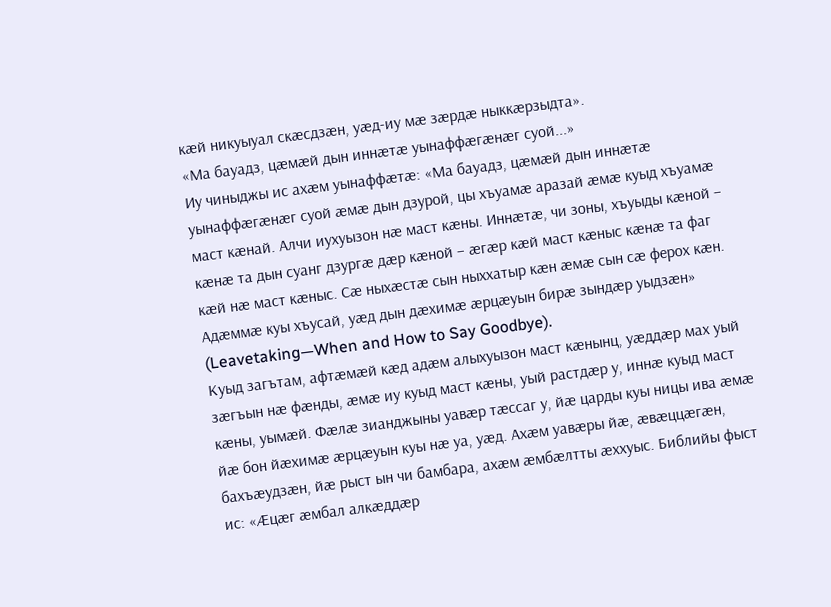кӕй никуыуал скӕсдзӕн, уӕд-иу мӕ зӕрдӕ ныккӕрзыдта».
«Ма бауадз, цӕмӕй дын иннӕтӕ уынаффӕгӕнӕг суой...»
Иу чиныджы ис ахӕм уынаффӕтӕ: «Ма бауадз, цӕмӕй дын иннӕтӕ уынаффӕгӕнӕг суой ӕмӕ дын дзурой, цы хъуамӕ аразай ӕмӕ куыд хъуамӕ маст кӕнай. Алчи иухуызон нӕ маст кӕны. Иннӕтӕ, чи зоны, хъуыды кӕной – кӕнӕ та дын суанг дзургӕ дӕр кӕной – ӕгӕр кӕй маст кӕныс кӕнӕ та фаг кӕй нӕ маст кӕныс. Сӕ ныхӕстӕ сын ныххатыр кӕн ӕмӕ сын сӕ ферох кӕн. Адӕммӕ куы хъусай, уӕд дын дӕхимӕ ӕрцӕуын бирӕ зындӕр уыдзӕн» (Leavetaking—When and How to Say Goodbye).
Куыд загътам, афтӕмӕй кӕд адӕм алыхуызон маст кӕнынц, уӕддӕр мах уый зӕгъын нӕ фӕнды, ӕмӕ иу куыд маст кӕны, уый растдӕр у, иннӕ куыд маст кӕны, уымӕй. Фӕлӕ зианджыны уавӕр тӕссаг у, йӕ царды куы ницы ива ӕмӕ йӕ бон йӕхимӕ ӕрцӕуын куы нӕ уа, уӕд. Ахӕм уавӕры йӕ, ӕвӕццӕгӕн, бахъӕудзӕн, йӕ рыст ын чи бамбара, ахӕм ӕмбӕлтты ӕххуыс. Библийы фыст ис: «Ӕцӕг ӕмбал алкӕддӕр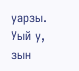уарзы. Уый у, зын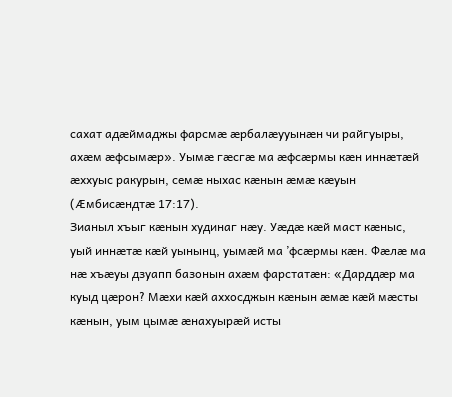сахат адӕймаджы фарсмӕ ӕрбалӕууынӕн чи райгуыры, ахӕм ӕфсымӕр». Уымӕ гӕсгӕ ма ӕфсӕрмы кӕн иннӕтӕй ӕххуыс ракурын, семӕ ныхас кӕнын ӕмӕ кӕуын (Ӕмбисӕндтӕ 17:17).
Зианыл хъыг кӕнын худинаг нӕу. Уӕдӕ кӕй маст кӕныс, уый иннӕтӕ кӕй уынынц, уымӕй ма ’фсӕрмы кӕн. Фӕлӕ ма нӕ хъӕуы дзуапп базонын ахӕм фарстатӕн: «Дарддӕр ма куыд цӕрон? Мӕхи кӕй аххосджын кӕнын ӕмӕ кӕй мӕсты кӕнын, уым цымӕ ӕнахуырӕй исты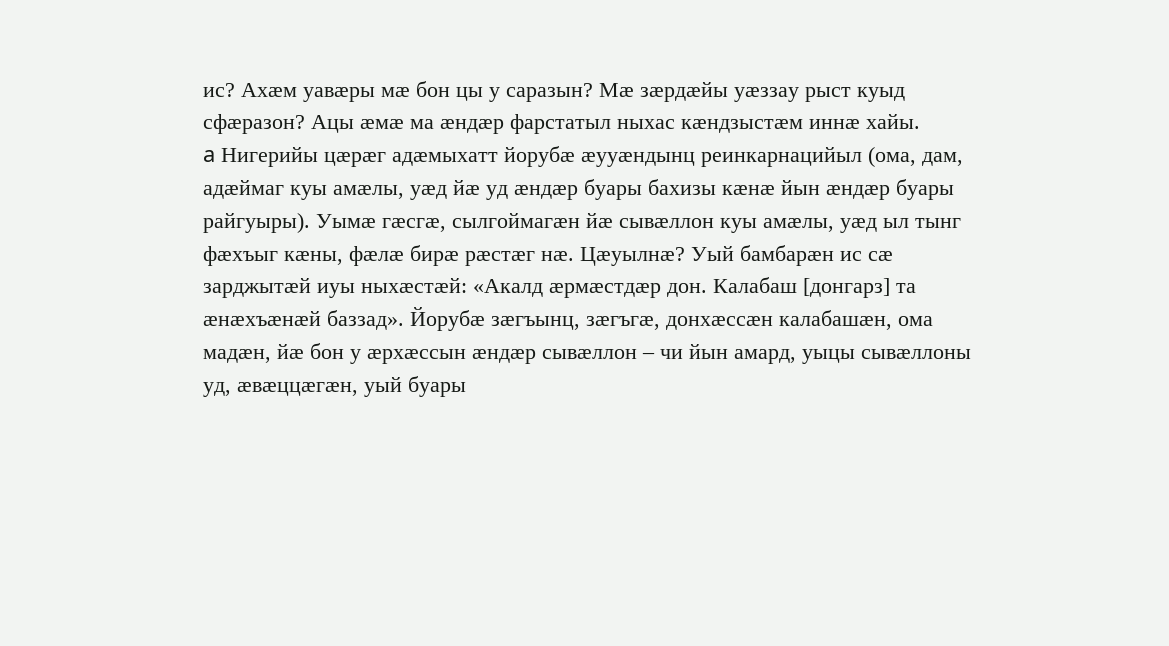ис? Ахӕм уавӕры мӕ бон цы у саразын? Мӕ зӕрдӕйы уӕззау рыст куыд сфӕразон? Ацы ӕмӕ ма ӕндӕр фарстатыл ныхас кӕндзыстӕм иннӕ хайы.
a Нигерийы цӕрӕг адӕмыхатт йорубӕ ӕууӕндынц реинкарнацийыл (ома, дам, адӕймаг куы амӕлы, уӕд йӕ уд ӕндӕр буары бахизы кӕнӕ йын ӕндӕр буары райгуыры). Уымӕ гӕсгӕ, сылгоймагӕн йӕ сывӕллон куы амӕлы, уӕд ыл тынг фӕхъыг кӕны, фӕлӕ бирӕ рӕстӕг нӕ. Цӕуылнӕ? Уый бамбарӕн ис сӕ зарджытӕй иуы ныхӕстӕй: «Акалд ӕрмӕстдӕр дон. Калабаш [донгарз] та ӕнӕхъӕнӕй баззад». Йорубӕ зӕгъынц, зӕгъгӕ, донхӕссӕн калабашӕн, ома мадӕн, йӕ бон у ӕрхӕссын ӕндӕр сывӕллон – чи йын амард, уыцы сывӕллоны уд, ӕвӕццӕгӕн, уый буары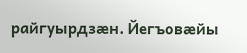райгуырдзӕн. Йегъовӕйы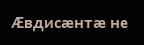Ӕвдисӕнтӕ не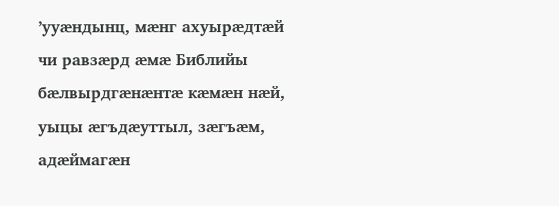’ууӕндынц, мӕнг ахуырӕдтӕй чи равзӕрд ӕмӕ Библийы бӕлвырдгӕнӕнтӕ кӕмӕн нӕй, уыцы ӕгъдӕуттыл, зӕгъӕм, адӕймагӕн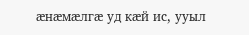ӕнӕмӕлгӕ уд кӕй ис, ууыл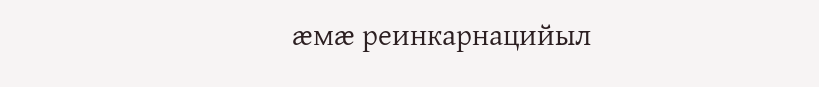ӕмӕ реинкарнацийыл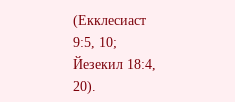(Екклесиаст 9:5, 10; Йезекил 18:4, 20).